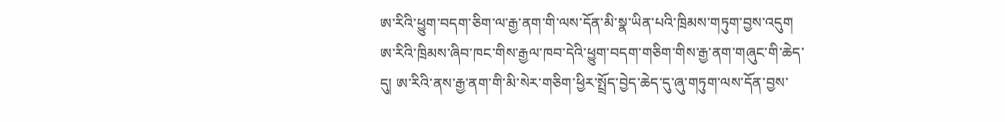ཨ་རིའི་ཕྱུག་བདག་ཅིག་ལ་རྒྱ་ནག་གི་ལས་དོན་མི་སྣ་ཡིན་པའི་ཁྲིམས་གཏུག་བྱས་འདུག
ཨ་རིའི་ཁྲིམས་ཞིབ་ཁང་གིས་རྒྱལ་ཁབ་དེའི་ཕྱུག་བདག་གཅིག་གིས་རྒྱ་ནག་གཞུང་གི་ཆེད་དུ། ཨ་རིའི་ནས་རྒྱ་ནག་གི་མི་སེར་གཅིག་ཕྱིར་སྤྲོད་བྱེད་ཆེད་དུ་ཞུ་གཏུག་ལས་དོན་བྱས་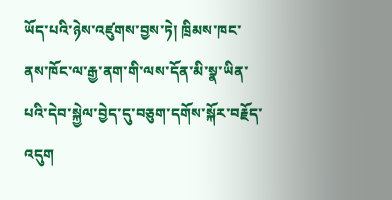ཡོད་པའི་ཉེས་འཛུགས་བྱས་ཏེ། ཁྲིམས་ཁང་ནས་ཁོང་ལ་རྒྱ་ནག་གི་ལས་དོན་མི་སྣ་ཡིན་པའི་དེབ་སྐྱེལ་བྱེད་དུ་བཅུག་དགོས་སྐོར་བརྗོད་འདུག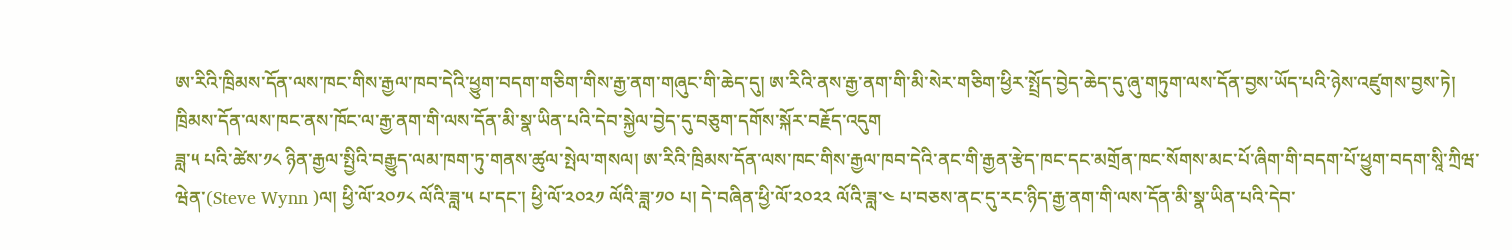ཨ་རིའི་ཁྲིམས་དོན་ལས་ཁང་གིས་རྒྱལ་ཁབ་དེའི་ཕྱུག་བདག་གཅིག་གིས་རྒྱ་ནག་གཞུང་གི་ཆེད་དུ། ཨ་རིའི་ནས་རྒྱ་ནག་གི་མི་སེར་གཅིག་ཕྱིར་སྤྲོད་བྱེད་ཆེད་དུ་ཞུ་གཏུག་ལས་དོན་བྱས་ཡོད་པའི་ཉེས་འཛུགས་བྱས་ཏེ། ཁྲིམས་དོན་ལས་ཁང་ནས་ཁོང་ལ་རྒྱ་ནག་གི་ལས་དོན་མི་སྣ་ཡིན་པའི་དེབ་སྐྱེལ་བྱེད་དུ་བཅུག་དགོས་སྐོར་བརྗོད་འདུག
ཟླ་༥ པའི་ཚེས་༡༨ ཉིན་རྒྱལ་སྤྱིའི་བརྒྱུད་ལམ་ཁག་ཏུ་གནས་ཚུལ་སྤེལ་གསལ། ཨ་རིའི་ཁྲིམས་དོན་ལས་ཁང་གིས་རྒྱལ་ཁབ་དེའི་ནང་གི་རྒྱན་རྩེད་ཁང་དང་མགྲོན་ཁང་སོགས་མང་པོ་ཞིག་གི་བདག་པོ་ཕྱུག་བདག་སཱི་ཀྲིཝ་ཝེན་(Steve Wynn )ལ། ཕྱི་ལོ་༢༠༡༨ ལོའི་ཟླ་༥ པ་དང་། ཕྱི་ལོ་༢༠༢༡ ལོའི་ཟླ་༡༠ པ། དེ་བཞིན་ཕྱི་ལོ་༢༠༢༢ ལོའི་ཟླ་༤ པ་བཅས་ནང་དུ་རང་ཉིད་རྒྱ་ནག་གི་ལས་དོན་མི་སྣ་ཡིན་པའི་དེབ་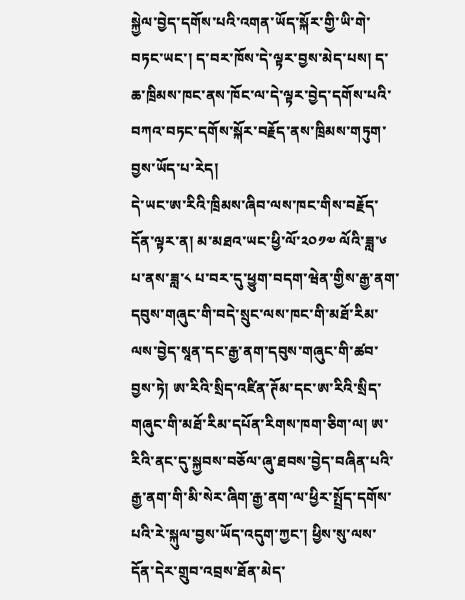སྐྱེལ་བྱེད་དགོས་པའི་འགན་ཡོད་སྐོར་གྱི་ཡི་གེ་བཏང་ཡང་། ད་བར་ཁོས་དེ་ལྟར་བྱས་མེད་པས། ད་ཆ་ཁྲིམས་ཁང་ནས་ཁོང་ལ་དེ་ལྟར་བྱེད་དགོས་པའི་བཀའ་བཏང་དགོས་སྐོར་བརྗོད་ནས་ཁྲིམས་གཏུག་བྱས་ཡོད་པ་རེད།
དེ་ཡང་ཨ་རིའི་ཁྲིམས་ཞིབ་ལས་ཁང་གིས་བརྗོད་དོན་ལྟར་ན། མ་མཐའ་ཡང་ཕྱི་ལོ་༢༠༡༧ ལོའི་ཟླ་༦ པ་ནས་ཟླ་༨ པ་བར་དུ་ཕྱུག་བདག་ཝེན་གྱིས་རྒྱ་ནག་དབུས་གཞུང་གི་བདེ་སྲུང་ལས་ཁང་གི་མཐོ་རིམ་ལས་བྱེད་སཱན་དང་རྒྱ་ནག་དབུས་གཞུང་གི་ཚབ་བྱས་ཏེ། ཨ་རིའི་སྲིད་འཛིན་ཊོམ་དང་ཨ་རིའི་སྲིད་གཞུང་གི་མཐོ་རིམ་དཔོན་རིགས་ཁག་ཅིག་ལ། ཨ་རིའི་ནང་དུ་སྐྱབས་བཅོལ་ཞུ་ཐབས་བྱེད་བཞིན་པའི་རྒྱ་ནག་གི་མི་སེར་ཞིག་རྒྱ་ནག་ལ་ཕྱིར་སྤྲོད་དགོས་པའི་རེ་སྐུལ་བྱས་ཡོད་འདུག་ཀྱང་། ཕྱིས་སུ་ལས་དོན་དེར་གྲུབ་འབྲས་ཐོན་མེད་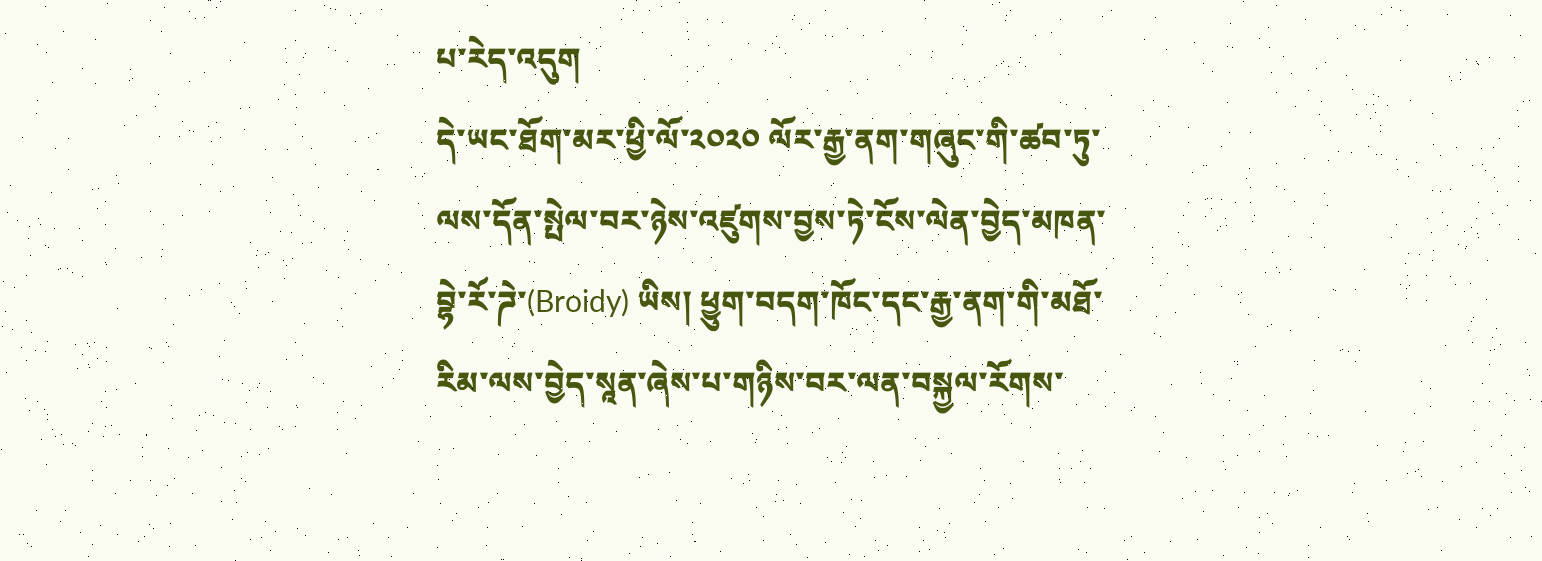པ་རེད་འདུག
དེ་ཡང་ཐོག་མར་ཕྱི་ལོ་༢༠༢༠ ལོར་རྒྱ་ནག་གཞུང་གི་ཚབ་ཏུ་ལས་དོན་སྤེལ་བར་ཉེས་འཛུགས་བྱས་ཏེ་ངོས་ལེན་བྱེད་མཁན་བྷེ་རོ་ཌེ་(Broidy) ཡིས། ཕྱུག་བདག་ཁོང་དང་རྒྱ་ནག་གི་མཐོ་རིམ་ལས་བྱེད་སཱན་ཞེས་པ་གཉིས་བར་ལན་བསྐྱལ་རོགས་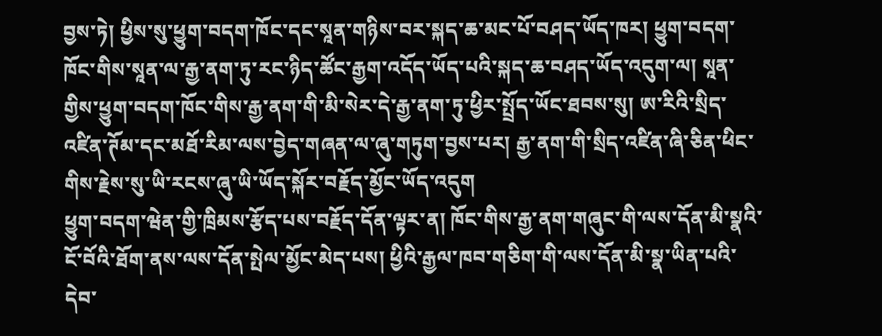བྱས་ཏེ། ཕྱིས་སུ་ཕྱུག་བདག་ཁོང་དང་སཱན་གཉིས་བར་སྐད་ཆ་མང་པོ་བཤད་ཡོད་ཁར། ཕྱུག་བདག་ཁོང་གིས་སཱན་ལ་རྒྱ་ནག་ཏུ་རང་ཉིད་ཚོང་རྒྱག་འདོད་ཡོད་པའི་སྐད་ཆ་བཤད་ཡོད་འདུག་ལ། སཱན་གྱིས་ཕྱུག་བདག་ཁོང་གིས་རྒྱ་ནག་གི་མི་སེར་དེ་རྒྱ་ནག་ཏུ་ཕྱིར་སྤྲོད་ཡོང་ཐབས་སུ། ཨ་རིའི་སྲིད་འཛིན་ཊོམ་དང་མཐོ་རིམ་ལས་བྱེད་གཞན་ལ་ཞུ་གཏུག་བྱས་པར། རྒྱ་ནག་གི་སྲིད་འཛིན་ཞི་ཅིན་ཕིང་གིས་རྗེས་སུ་ཡི་རངས་ཞུ་ཡི་ཡོད་སྐོར་བརྗོད་མྱོང་ཡོད་འདུག
ཕྱུག་བདག་ཝེན་གྱི་ཁྲིམས་རྩོད་པས་བརྗོད་དོན་ལྟར་ན། ཁོང་གིས་རྒྱ་ནག་གཞུང་གི་ལས་དོན་མི་སྣའི་ངོ་བོའི་ཐོག་ནས་ལས་དོན་སྤེལ་མྱོང་མེད་པས། ཕྱིའི་རྒྱལ་ཁབ་གཅིག་གི་ལས་དོན་མི་སྣ་ཡིན་པའི་དེབ་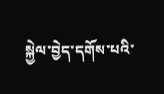སྐྱེལ་བྱེད་དགོས་པའི་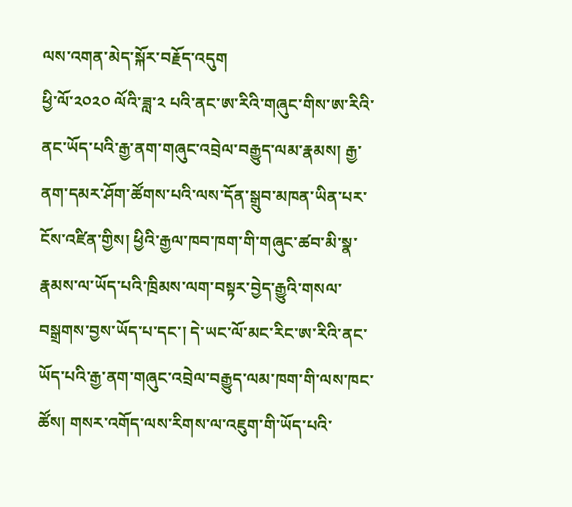ལས་འགན་མེད་སྐོར་བརྗོད་འདུག
ཕྱི་ལོ་༢༠༢༠ ལོའི་ཟླ་༢ པའི་ནང་ཨ་རིའི་གཞུང་གིས་ཨ་རིའི་ནང་ཡོད་པའི་རྒྱ་ནག་གཞུང་འབྲེལ་བརྒྱུད་ལམ་རྣམས། རྒྱ་ནག་དམར་ཤོག་ཚོགས་པའི་ལས་དོན་སྒྲུབ་མཁན་ཡིན་པར་ངོས་འཛིན་གྱིས། ཕྱིའི་རྒྱལ་ཁབ་ཁག་གི་གཞུང་ཚབ་མི་སྣ་རྣམས་ལ་ཡོད་པའི་ཁྲིམས་ལག་བསྟར་བྱེད་རྒྱུའི་གསལ་བསྒྲགས་བྱས་ཡོད་པ་དང་། དེ་ཡང་ལོ་མང་རིང་ཨ་རིའི་ནང་ཡོད་པའི་རྒྱ་ནག་གཞུང་འབྲེལ་བརྒྱུད་ལམ་ཁག་གི་ལས་ཁང་ཚོས། གསར་འགོད་ལས་རིགས་ལ་འཇུག་གི་ཡོད་པའི་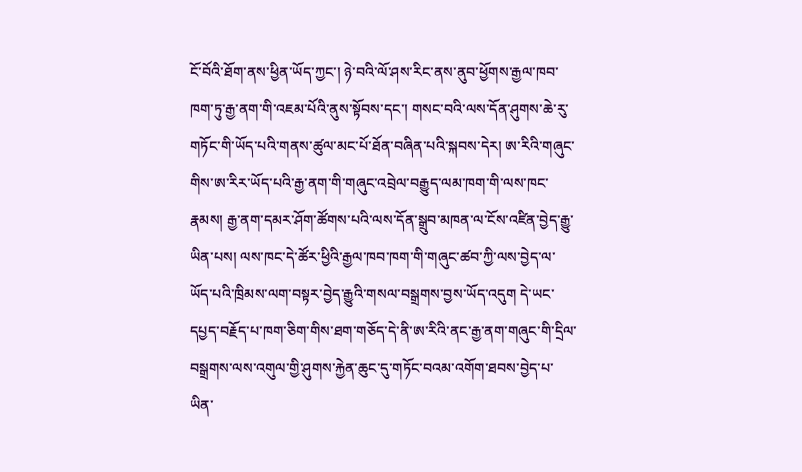ངོ་བོའི་ཐོག་ནས་ཕྱིན་ཡོད་ཀྱང་། ཉེ་བའི་ལོ་ཤས་རིང་ནས་ནུབ་ཕྱོགས་རྒྱལ་ཁབ་ཁག་ཏུ་རྒྱ་ནག་གི་འཇམ་པོའི་ནུས་སྟོབས་དང་། གསང་བའི་ལས་དོན་ཤུགས་ཆེ་རུ་གཏོང་གི་ཡོད་པའི་གནས་ཚུལ་མང་པོ་ཐོན་བཞིན་པའི་སྐབས་དེར། ཨ་རིའི་གཞུང་གིས་ཨ་རིར་ཡོད་པའི་རྒྱ་ནག་གི་གཞུང་འབྲེལ་བརྒྱུད་ལམ་ཁག་གི་ལས་ཁང་རྣམས། རྒྱ་ནག་དམར་ཤོག་ཚོགས་པའི་ལས་དོན་སྒྲུབ་མཁན་ལ་ངོས་འཛིན་བྱེད་རྒྱུ་ཡིན་པས། ལས་ཁང་དེ་ཚོར་ཕྱིའི་རྒྱལ་ཁབ་ཁག་གི་གཞུང་ཚབ་ཀྱི་ལས་བྱེད་ལ་ཡོད་པའི་ཁྲིམས་ལག་བསྟར་བྱེད་རྒྱུའི་གསལ་བསྒྲགས་བྱས་ཡོད་འདུག དེ་ཡང་དཔྱད་བརྗོད་པ་ཁག་ཅིག་གིས་ཐག་གཅོད་དེ་ནི་ཨ་རིའི་ནང་རྒྱ་ནག་གཞུང་གི་དྲིལ་བསྒྲགས་ལས་འགུལ་གྱི་ཤུགས་རྐྱེན་ཆུང་དུ་གཏོང་བའམ་འགོག་ཐབས་བྱེད་པ་ཡིན་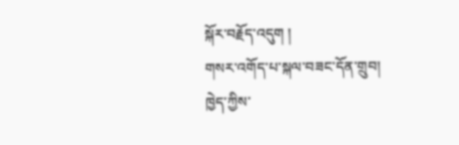སྐོར་བརྗོད་འདུག །
གསར་འགོད་པ་སྐལ་བཟང་དོན་གྲུབ།
ཁྱེད་ཀྱིས་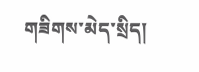གཟིགས་མེད་སྲིད།